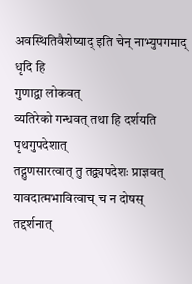अवस्थितिवैशेष्याद् इति चेन् नाभ्युपगमाद् धृदि हि
गुणाद्वा लोकवत्
व्यतिरेको गन्धवत् तथा हि दर्शयति
पृथगुपदेशात्
तद्गुणसारत्वात् तु तद्व्यपदेशः प्राज्ञवत्
यावदात्मभावित्वाच् च न दोषस् तद्दर्शनात्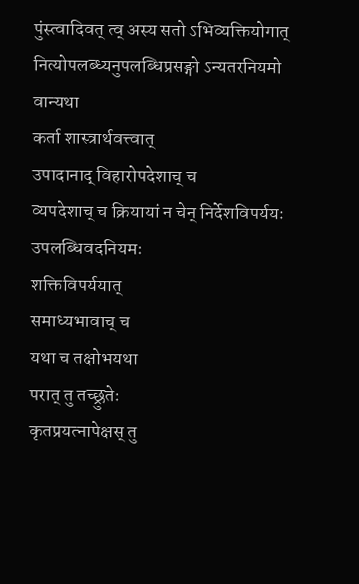पुंस्त्वादिवत् त्व् अस्य सतो ऽभिव्यक्तियोगात्
नित्योपलब्ध्यनुपलब्धिप्रसङ्गो ऽन्यतरनियमो वान्यथा
कर्ता शास्त्रार्थवत्त्वात्
उपादानाद् विहारोपदेशाच् च
व्यपदेशाच् च क्रियायां न चेन् निर्देशविपर्ययः
उपलब्धिवदनियमः
शक्तिविपर्ययात्
समाध्यभावाच् च
यथा च तक्षोभयथा
परात् तु तच्छ्रुतेः
कृतप्रयत्नापेक्षस् तु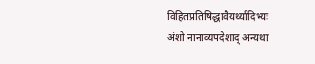विहितप्रतिषिद्धावैयर्थ्यादिभ्यः
अंशो नानाव्यपदेशाद् अन्यथा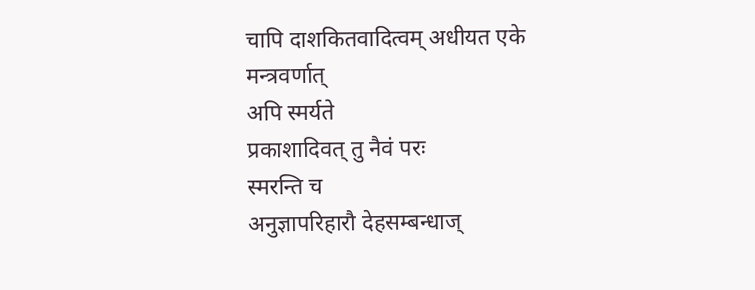चापि दाशकितवादित्वम् अधीयत एके
मन्त्रवर्णात्
अपि स्मर्यते
प्रकाशादिवत् तु नैवं परः
स्मरन्ति च
अनुज्ञापरिहारौ देहसम्बन्धाज्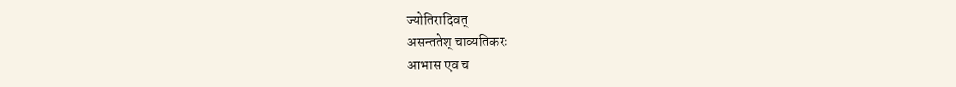ज्योतिरादिवत्
असन्ततेश् चाव्यतिकरः
आभास एव च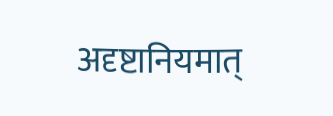अदृष्टानियमात्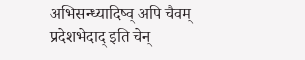अभिसन्ध्यादिष्व् अपि चैवम्
प्रदेशभेदाद् इति चेन्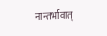नान्तर्भावात्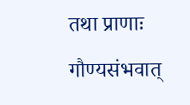तथा प्राणाः
गौण्यसंभवात्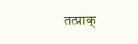तत्प्राक्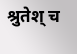श्रुतेश् च